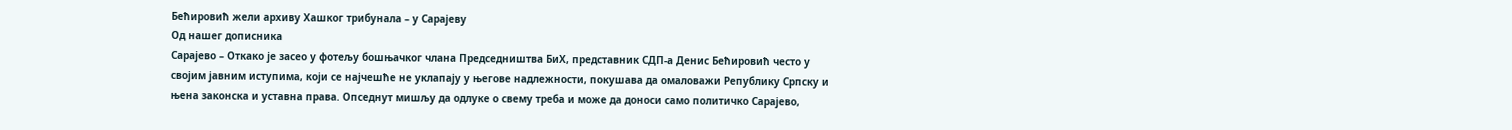Бећировић жели архиву Хашког трибунала – у Сарајеву
Од нашег дописника
Сарајево – Откако је засео у фотељу бошњачког члана Председништва БиХ, представник СДП-а Денис Бећировић често у својим јавним иступима, који се најчешће не уклапају у његове надлежности, покушава да омаловажи Републику Српску и њена законска и уставна права. Опседнут мишљу да одлуке о свему треба и може да доноси само политичко Сарајево,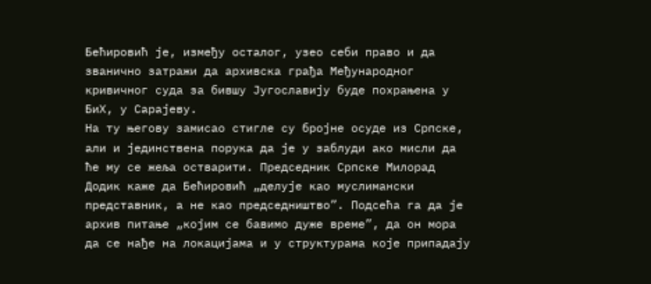Бећировић је, између осталог, узео себи право и да званично затражи да архивска грађа Међународног кривичног суда за бившу Југославију буде похрањена у БиХ, у Сарајеву.
На ту његову замисао стигле су бројне осуде из Српске, али и јединствена порука да је у заблуди ако мисли да ће му се жеља остварити. Председник Српске Милорад Додик каже да Бећировић „делује као муслимански представник, а не као председништво”. Подсећа га да је архив питање „којим се бавимо дуже време”, да он мора да се нађе на локацијама и у структурама које припадају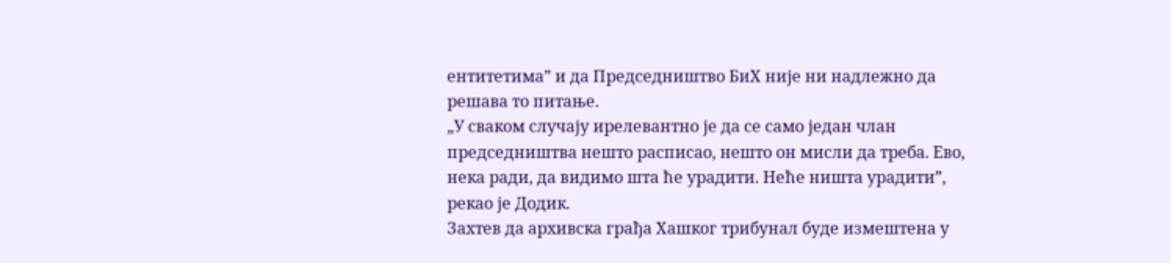ентитетима” и да Председништво БиХ није ни надлежно да решава то питање.
„У сваком случају ирелевантно је да се само један члан председништва нешто расписао, нешто он мисли да треба. Ево, нека ради, да видимо шта ће урадити. Неће ништа урадити”, рекао је Додик.
Захтев да архивска грађа Хашког трибунал буде измештена у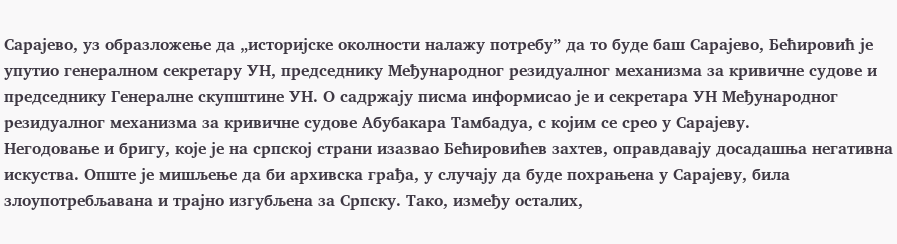Сарајево, уз образложење да „историјске околности налажу потребу” да то буде баш Сарајево, Бећировић је упутио генералном секретару УН, председнику Међународног резидуалног механизма за кривичне судове и председнику Генералне скупштине УН. О садржају писма информисао је и секретара УН Међународног резидуалног механизма за кривичне судове Абубакара Тамбадуа, с којим се срео у Сарајеву.
Негодовање и бригу, које је на српској страни изазвао Бећировићев захтев, оправдавају досадашња негативна искуства. Опште је мишљење да би архивска грађа, у случају да буде похрањена у Сарајеву, била злоупотребљавана и трајно изгубљена за Српску. Тако, између осталих,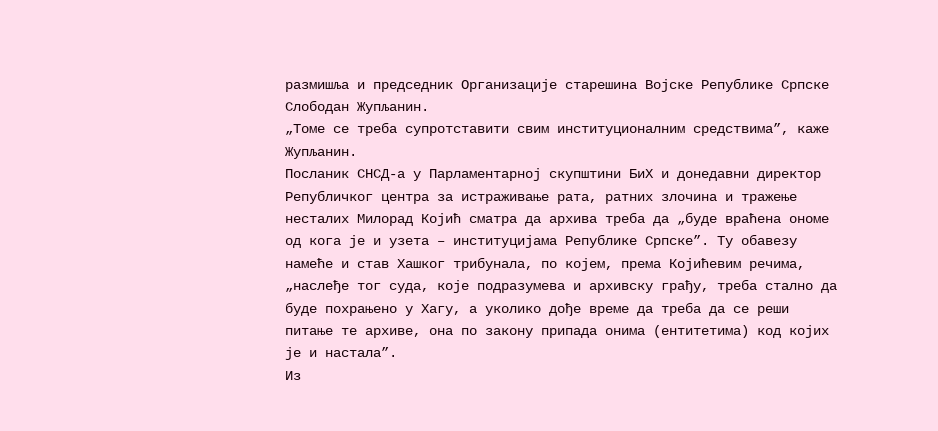размишља и председник Организације старешина Војске Републике Српске Слободан Жупљанин.
„Томе се треба супротставити свим институционалним средствима”, каже Жупљанин.
Посланик СНСД-а у Парламентарној скупштини БиХ и донедавни директор Републичког центра за истраживање рата, ратних злочина и тражење несталих Милорад Којић сматра да архива треба да „буде враћена ономе од кога је и узета – институцијама Републике Српске”. Ту обавезу намеће и став Хашког трибунала, по којем, према Којићевим речима, „наслеђе тог суда, које подразумева и архивску грађу, треба стално да буде похрањено у Хагу, а уколико дође време да треба да се реши питање те архиве, она по закону припада онима (ентитетима) код којих је и настала”.
Из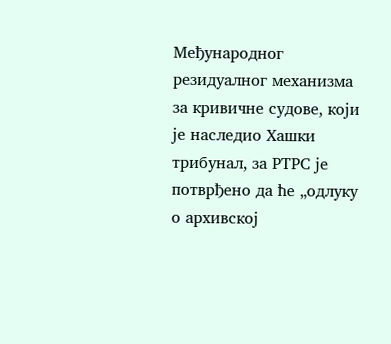Међународног резидуалног механизма за кривичне судове, који је наследио Хашки трибунал, за РТРС је потврђено да ће „одлуку о архивској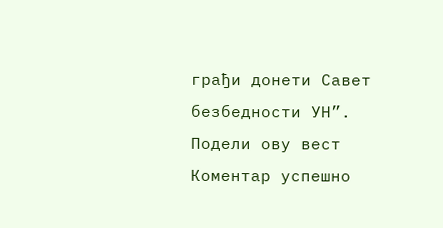грађи донети Савет безбедности УН”.
Подели ову вест
Комeнтар успeшно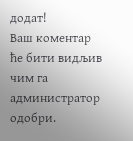додат!
Ваш комeнтар ћe бити видљив чим га администратор одобри.